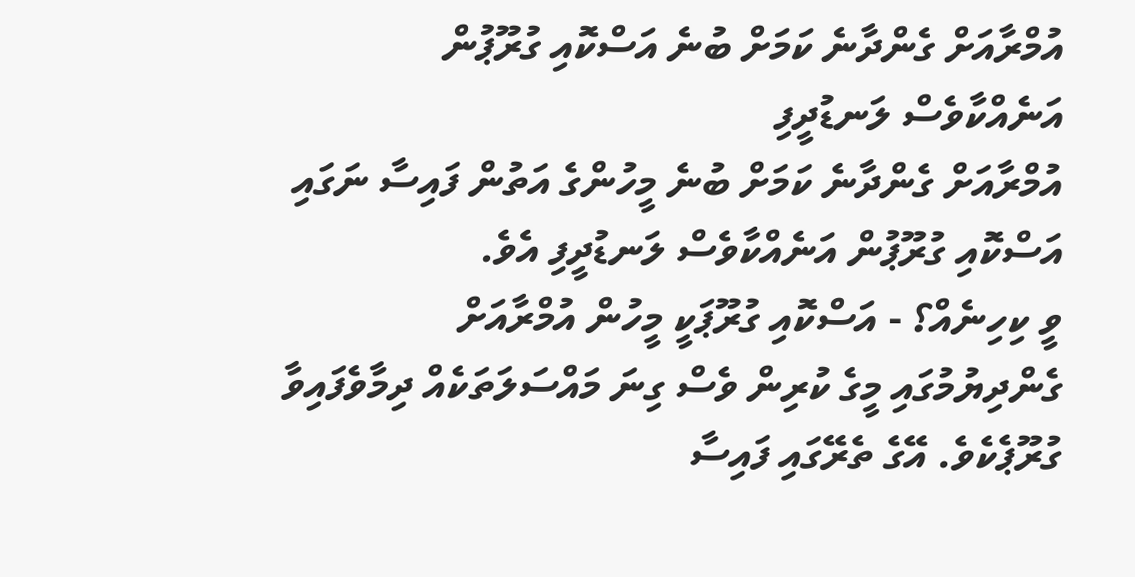އުމްރާއަށް ގެންދާނެ ކަމަށް ބުނެ އަސްކޮއި ގުރޫޕުން އަނެއްކާވެސް ލަނޑުދީފި
އުމްރާއަށް ގެންދާނެ ކަމަށް ބުނެ މީހުންގެ އަތުން ފައިސާ ނަގައި އަސްކޮއި ގުރޫޕުން އަނެއްކާވެސް ލަނޑުދީފި އެވެ.
ވީ ކިހިނެއް؟ - އަސްކޮއި ގުރޫޕަކީ މީހުން އުމްރާއަށް ގެންދިޔުމުގައި މީގެ ކުރިން ވެސް ގިނަ މައްސަލަތަކެއް ދިމާވެފައިވާ ގުރޫޕެކެވެ. އޭގެ ތެރޭގައި ފައިސާ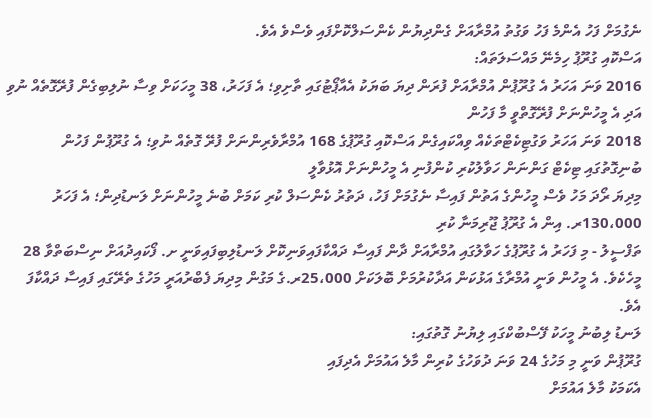ނެގުމަށް ފަހު އެންމެ ފަހު ވަގުތު އުމްރާއަށް ގެންދިޔުން ކެންސަލްކޮށްފައި ވެސްވެ އެވެ.
އަސްކޮއި ގުރޫޕު ހިމެނޭ މައްސަލަތައް:
2016 ވަނަ އަހަރު އެ ގުރޫޕުން އުމްރާއަށް ފުރަން ދިޔަ ބަޔަކު އެއާޕޯޓުގައި ތާށިވި؛ އެ ފަހަރު، 38 މީހަކަށް ވިސާ ނުލިބިގެން ފުރޭގޮތެއް ނުވި އަދި އެ މީހުންނަށް ފުރޭގޮތްވީ މާ ފަހުން
2018 ވަނަ އަހަރު ވަގުޓިކެޓްތަކެއް ވިއްކައިގެން އަސްކޮއި ގުރޫޕުގެ 168 އުމްރާވެރިންނަށް ފުރޭ ގޮތެއް ނުވި؛ އެ ގުރޫޕުން ފަހުން ބުނިގޮތުގައި ޓިކެޓް ގަންނަން ހަވާލުކުރި ކުންފުނި އެ މީހުންނަށް އޮޅުވާލީ
މިދިޔަ ރޯދަ މަހު ވެސް މީހުންގެ އަތުން ފައިސާ ނެގުމަށް ފަހު، ދަތުރު ކެންސަލް ކުރި ކަމަށް ބުނެ މީހުންނަށް ލަނޑުދިން؛ އެ ފަހަރު 130،000ރ. އިން އެ ގުރޫޕު ޖޫރިމަނާ ކުރި
ތަފްސީލު - މި ފަހަރު އެ ގުރޫޕުގެ ހަވާލުގައި އުމްރާއަށް ދާން ފައިސާ ދައްކާފައިވަނިކޮށް ލަނޑުލިބިފައިވަނީ ށ. ފޯކައިދުއަށް ނިސްބަތްވާ 28 މީހެކެވެ. އެ މީހުން ވަނީ އުމްރާގެ އަޅުކަން އަދާކުރުމަށް ބޮލަކަށް 25،000ރ.ގެ މަގުން މިދިޔަ ފެބްރުއަރީ މަހުގެ ތެރޭގައި ފައިސާ ދައްކާފަ އެވެ.
ލަނޑު ލިބުނު މީހަކު ފޭސްބުކްގައި ލިޔުނު ގޮތުގައި:
ގުރޫޕުން ވަނީ މި މަހުގެ 24 ވަނަ ދުވަހުގެ ކުރިން މާލެ އައުމަށް އެދިފައި
އެކަމަކު މާލެ އައުމަށް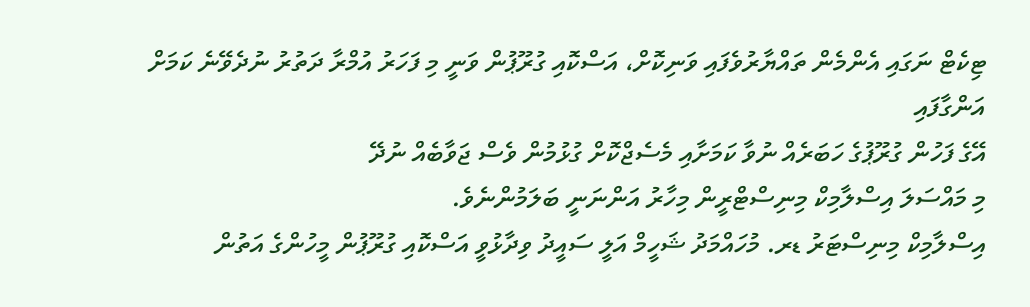ޓިކެޓް ނަގައި އެންމެން ތައްޔާރުވެފައި ވަނިކޮށް، އަސްކޮއި ގުރޫޕުން ވަނީ މި ފަހަރު އުމްރާ ދަތުރު ނުދެވޭނެ ކަމަށް އަންގާފައި
އޭގެ ފަހުން ގުރޫޕުގެ ހަބަރެއް ނުވާ ކަމަށާއި މެސެޖްކޮށް ގުޅުމުން ވެސް ޖަވާބެއް ނުދޭ
މި މައްސަލަ އިސްލާމިކް މިނިސްޓްރީން މިހާރު އަންނަނީ ބަލަމުންނެވެ.
އިސްލާމިކް މިނިސްޓަރު ޑރ. މުހައްމަދު ޝަހީމް އަލީ ސައީދު ވިދާޅުވީ އަސްކޮއި ގުރޫޕުން މީހުންގެ އަތުން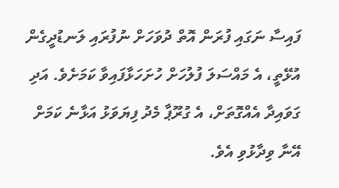ފައިސާ ނަގައި ފުރަން އޮތް ދުވަހަށް ނުފުރައި ލަނޑުދީގެން އުޅޭތީ، އެ މައްސަލަ ފުލުހަށް ހުށަހަޅާފައިވާ ކަމަށެވެ. އަދި ގަވައިދާ އެއްގޮތަށް، އެ ގުރޫޕާ މެދު ފިޔަވަޅު އަޅާނެ ކަމަށް އޭނާ ވިދާޅުވި އެވެ.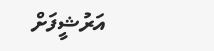އަރުޝީފަށް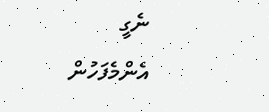ނެގީ
އެންމެފަހުން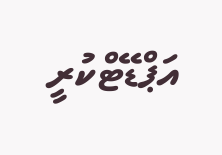އަޕްޑޭޓްކުރީ